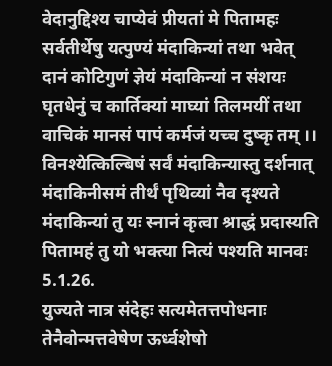वेदानुद्दिश्य चाप्येवं प्रीयतां मे पितामहः
सर्वतीर्थेषु यत्पुण्यं मंदाकिन्यां तथा भवेत्
दानं कोटिगुणं ज्ञेयं मंदाकिन्यां न संशयः
घृतधेनुं च कार्तिक्यां माघ्यां तिलमयीं तथा
वाचिकं मानसं पापं कर्मजं यच्च दुष्कृ तम् ।। विनश्येत्किल्बिषं सर्वं मंदाकिन्यास्तु दर्शनात्
मंदाकिनीसमं तीर्थं पृथिव्यां नैव दृश्यते
मंदाकिन्यां तु यः स्नानं कृत्वा श्राद्धं प्रदास्यति
पितामहं तु यो भक्त्या नित्यं पश्यति मानवः 5.1.26.
युज्यते नात्र संदेहः सत्यमेतत्तपोधनाः
तेनैवोन्मत्तवेषेण ऊर्ध्वशेषो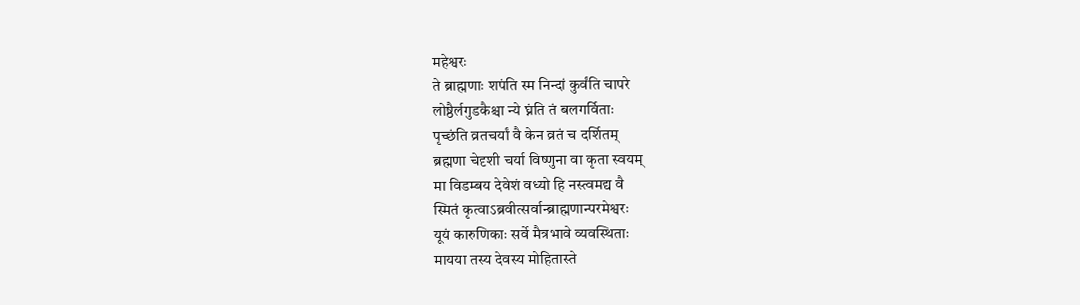महेश्वरः
ते ब्राह्मणाः शपंति स्म निन्दां कुर्वंति चापरे
लोष्ठैर्लगुडकैश्चा न्ये घ्नंति तं बलगर्विताः
पृच्छंति व्रतचर्यां वै केन व्रतं च दर्शितम्
ब्रह्मणा चेदृशी चर्या विष्णुना वा कृता स्वयम्
मा विडम्बय देवेशं वध्यो हि नस्त्वमद्य वै
स्मितं कृत्वाऽब्रवीत्सर्वान्ब्राह्मणान्परमेश्वरः
यूयं कारुणिकाः सर्वे मैत्रभावे व्यवस्थिताः
मायया तस्य देवस्य मोहितास्ते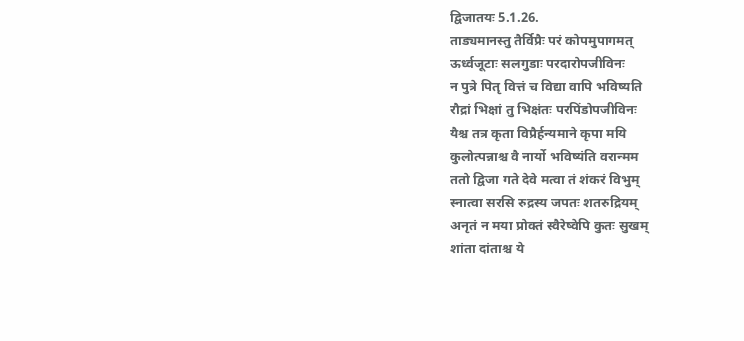द्विजातयः 5.1.26.
ताड्यमानस्तु तैर्विप्रैः परं कोपमुपागमत्
ऊर्ध्वजूटाः सलगुडाः परदारोपजीविनः
न पुत्रे पितृ वित्तं च विद्या वापि भविष्यति
रौद्रां भिक्षां तु भिक्षंतः परपिंडोपजीविनः
यैश्च तत्र कृता विप्रैर्हन्यमाने कृपा मयि
कुलोत्पन्नाश्च वै नार्यो भविष्यंति वरान्मम
ततो द्विजा गते देवे मत्वा तं शंकरं विभुम्
स्नात्वा सरसि रुद्रस्य जपतः शतरुद्रियम्
अनृतं न मया प्रोक्तं स्वैरेष्वेपि कुतः सुखम्
शांता दांताश्च ये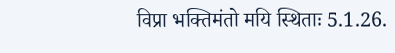विप्रा भक्तिमंतो मयि स्थिताः 5.1.26.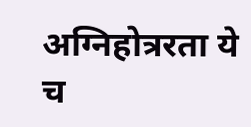अग्निहोत्ररता ये च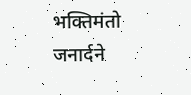भक्तिमंतो जनार्दने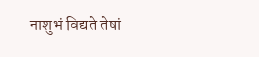नाशुभं विद्यते तेषां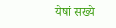येषां सख्ये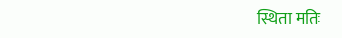स्थिता मतिः